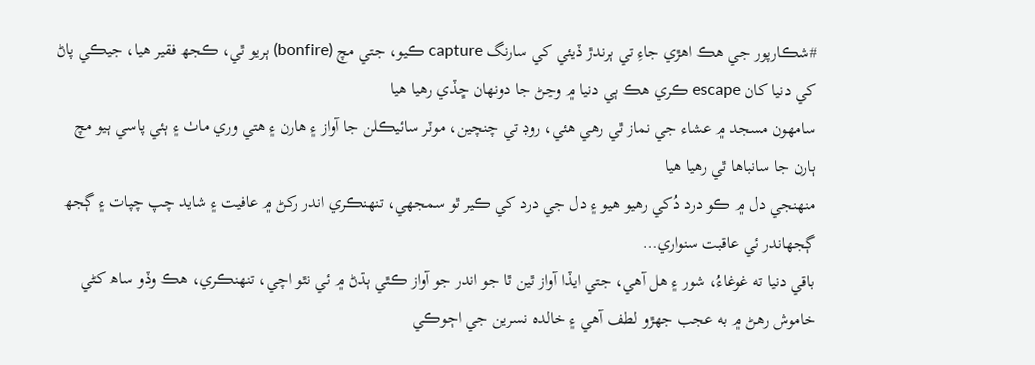#شڪارپور جي ھڪ اھڙي جاءِ تي ٻرندڙ ڏيئي کي سارنگ capture ڪيو، جتي مچ (bonfire) ٻريو ٿي، ڪجھ فقير هيا، جيڪي پاڻ کي دنيا کان escape ڪري هڪ ٻي دنيا ۾ وڃڻ جا دونهان ڇڏي رهيا هيا
سامهون مسجد ۾ عشاء جي نماز ٿي رهي هئي، روڊ تي چنچين، موٽر سائيڪلن جا آواز ۽ هارن ۽ هتي وري ماٺ ۽ ٻئي پاسي ٻيو مچ ٻارن جا سانباها ٿي رهيا هيا
منهنجي دل ۾ ڪو درد دُکي رهيو هيو ۽ دل جي درد کي ڪير ٿو سمجهي، تنهنڪري اندر رکڻ ۾ عافيت ۽ شايد چپ چپات ۽ ڳجھ ڳجھاندر ئي عاقبت سنواري…
باقي دنيا ته غوغاءُ، شور ۽ هل آهي، جتي ايڏا آواز ٿين ٿا جو اندر جو آواز ڪٿي ٻڌڻ ۾ ئي نٿو اچي، تنهنڪري، ھڪ وڏو ساھ کڻي خاموش رهڻ ۾ به عجب جهڙو لطف آهي ۽ خالدہ نسرين جي اڄوڪي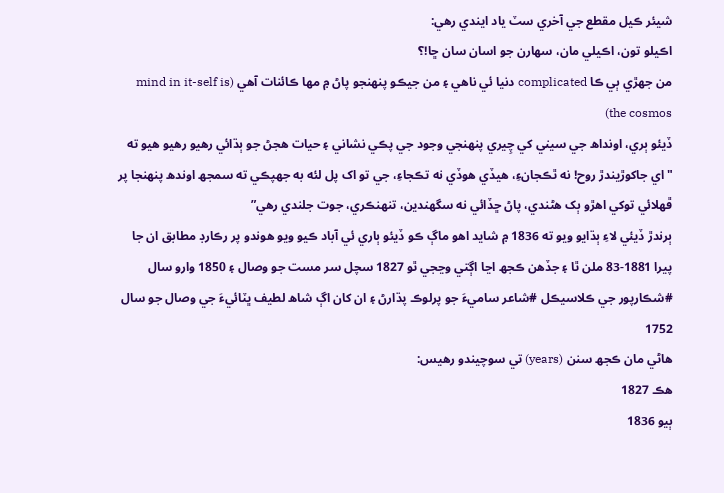شيئر ڪيل مقطع جي آخري سٽ ياد ايندي رهي:
اڪيلو تون، اڪيلي مان، سھارن جو اسان سان ڇا!؟
من جهڙي ٻي ڪا complicated دنيا ئي ناهي ۽ من جيڪو پنهنجو پاڻ ۾ مها ڪائنات آھي (mind in it-self is the cosmos)
ڏيئو ٻري، اونداھ جي سيني کي چِيري پنهنجي وجود جي پڪي نشاني ۽ حيات هجڻ جو ٻڌائي رهيو رهيو هيو ته
"اي جاکوڙيندڙ روح! نه ٿڪجانءِ، هيڏي ھوڏي نه تڪجاءِ، جي تو اک پل لئه به جهپڪي ته سمجھ اوندھ پنهنجا پر ڦھلائي توکي اهڙو ٻک هڻندي، پاڻ ڇڏائي نه سگهندين، تنهنڪري، جوت جلندي رهي”
ٻرندڙ ڏيئي لاءِ ٻڌايو ويو ته 1836 ۾ شايد اهو ماڳ ڪو ڏيئو ٻاري ئي آباد ڪيو ويو هوندو پر رڪارڊ مطابق ان جا پيرا 1881-83 ملن ٿا ۽ جڏهن ڪجھ اڃا اڳتي وڃجي ٿو 1827 سچل سر مست جو وصال ۽ 1850 وارو سال #شڪارپور جي ڪلاسيڪل #شاعر ساميءَ جو پرلوڪ پڌارڻ ۽ ان کان اڳ شاھ لطيف ڀٽائيءَ جي وصال جو سال 1752
ھاڻي مان ڪجھ سنن (years) تي سوچيندو رهيس:
ھڪ 1827
ٻيو 1836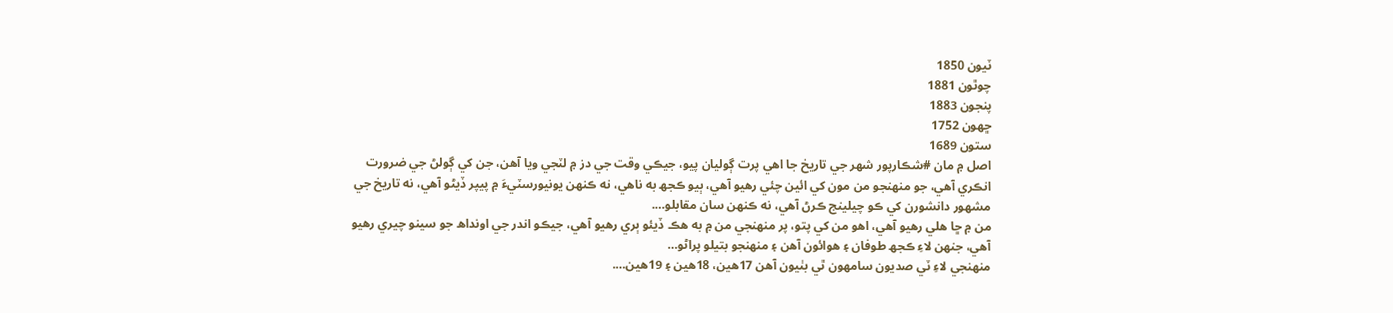ٽيون 1850
چوٿون 1881
پنجون 1883
ڇھون 1752
ستون 1689
اصل ۾ مان #شڪارپور شھر جي تاريخ جا اھي پرت ڳوليان پيو، جيڪي وقت جي دز ۾ لٽجي ويا آهن، جن کي ڳولڻ جي ضرورت انڪري آهي، جو منهنجو من مون کي ائين چئي رهيو آهي، ٻيو ڪجھ به ناهي، نه ڪنهن يونيورسٽيءَ ۾ پيپر ڏيڻو آهي، نه تاريخ جي مشهور دانشورن کي ڪو چيلينج ڪرڻ آهي، نه ڪنهن سان مقابلو….
من ۾ ڇا هلي رهيو آهي، اھو من کي پتو، پر منهنجي من ۾ به هڪ ڏيئو ٻري رهيو آهي، جيڪو اندر جي اونداھ جو سينو چيري رهيو آهي، جنهن لاءِ ڪجھ طوفان ۽ هوائون آهن ۽ منهنجو بتيلو پراڻو…
منهنجي لاءِ ٽي صديون سامهون ٿي بٺيون آهن 17هين، 18هين ۽ 19هين….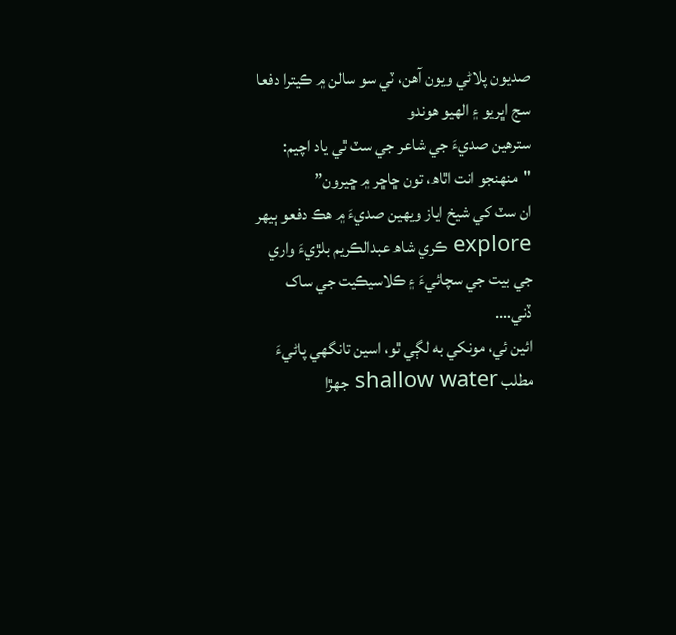صديون پلاڻي ويون آھن، ٽي سو سالن ۾ ڪيترا دفعا سج اڀريو ۽ الهيو هوندو
سترهين صديءَ جي شاعر جي سٽ ٿي ياد اچيم:
"منهنجو انت اٿاھ، تون ڇاڇر ۾ ڇيرون”
ان سٽ کي شيخ اياز ويهين صديءَ ۾ ھڪ دفعو ٻيهر explore ڪري شاھ عبدالڪريم بلڙيءَ واري جي بيت جي سچائيءَ ۽ ڪلاسيڪيت جي ساک ڏني….
ائين ئي، مونکي به لڳي ٿو، اسين تانگھي پاڻيءَ مطلب shallow water جهڙا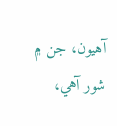آهيون، جن ۾ شور آهي،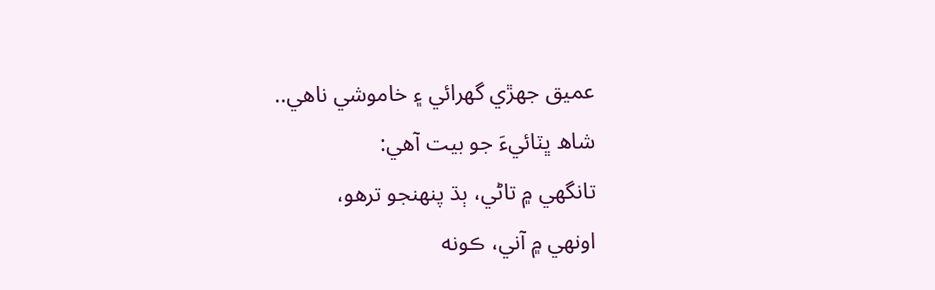عميق جهڙي گهرائي ۽ خاموشي ناھي..
شاھ ڀٽائيءَ جو بيت آهي:
تانگھي ۾ تاڻي، ٻڌ پنهنجو ترهو،
اونھي ۾ آني، ڪونه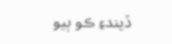ڏيندءِ ڪو ٻيو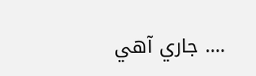…. جاري آهي